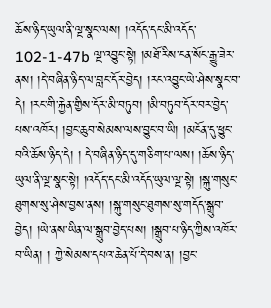ཆོས་ཉིད་ཡུལ་ནི་ལྔ་སྣང་ལས། །འདོད་དང་མི་འདོད་ 102-1-47b ལྔ་འབྱུང་སྟེ། །མཐོ་རིས་ངན་སོང་རྒྱུ་ཟེར་ནས། །དེ་བཞིན་ཉིད་ལ་བླང་དོར་བྱེད། །རང་འབྱུང་ཡེ་ཤེས་སྣང་བ་དེ། །རང་གི་རྐྱེན་གྱིས་དོར་མི་བཏུབ། །མི་བཏུབ་དོར་བར་བྱེད་པས་འཁོར། །བྱང་ཆུབ་སེམས་ལས་བྱུང་བ་ཡི། །མངོན་དུ་ཕྱུང་བའི་ཆོས་ཉིད་དེ། ། དེ་བཞིན་ཉིད་དུ་གཅིག་པ་ལས། །ཆོས་ཉིད་ཡུལ་ནི་ལྔ་སྣང་སྟེ། །འདོད་དང་མི་འདོད་ཡུལ་ལྔ་སྟེ། །སྐུ་གསུང་ཐུགས་སུ་ཤེས་བྱས་ནས། །སྐུ་གསུང་ཐུགས་སུ་གདོད་སྒྲུབ་བྱེད། །ཡེ་ནས་ཡིན་ལ་སྒྲུབ་བྱེད་པས། །སྒྲུབ་པ་ཉིད་ཀྱིས་འཁོར་བ་ཡིན། ། ཀྱེ་སེམས་དཔའ་ཆེན་པོ་དེ་བས་ན། །བྱང་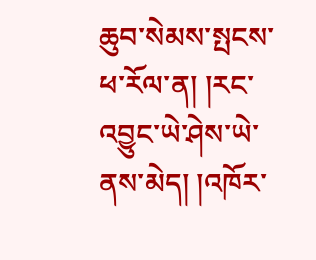ཆུབ་སེམས་སྤངས་ཕ་རོལ་ན། །རང་འབྱུང་ཡེ་ཤེས་ཡེ་ནས་མེད། །འཁོར་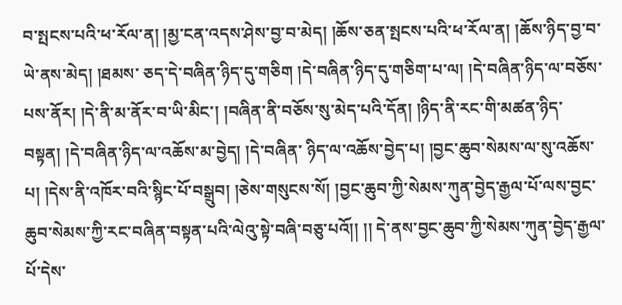བ་སྤངས་པའི་ཕ་རོལ་ན། །མྱ་ངན་འདས་ཤེས་བྱ་བ་མེད། །ཆོས་ཅན་སྤངས་པའི་ཕ་རོལ་ན། །ཆོས་ཉིད་བྱ་བ་ཡེ་ནས་མེད། །ཐམས་ ཅད་དེ་བཞིན་ཉིད་དུ་གཅིག །དེ་བཞིན་ཉིད་དུ་གཅིག་པ་ལ། །དེ་བཞིན་ཉིད་ལ་བཅོས་པས་ནོར། །དེ་ནི་མ་ནོར་བ་ཡི་མིང་། །བཞིན་ནི་བཅོས་སུ་མེད་པའི་དོན། །ཉིད་ནི་རང་གི་མཚན་ཉིད་བསྟན། །དེ་བཞིན་ཉིད་ལ་འཆོས་མ་བྱེད། །དེ་བཞིན་ ཉིད་ལ་འཆོས་བྱེད་པ། །བྱང་ཆུབ་སེམས་ལ་སུ་འཆོས་པ། །དེས་ནི་འཁོར་བའི་སྙིང་པོ་བསྒྲུབ། །ཅེས་གསུངས་སོ། །བྱང་ཆུབ་ཀྱི་སེམས་ཀུན་བྱེད་རྒྱལ་པོ་ལས་བྱང་ཆུབ་སེམས་ཀྱི་རང་བཞིན་བསྟན་པའི་ལེའུ་སྟེ་བཞི་བཅུ་པའོ།། །། དེ་ནས་བྱང་ཆུབ་ཀྱི་སེམས་ཀུན་བྱེད་རྒྱལ་པོ་དེས་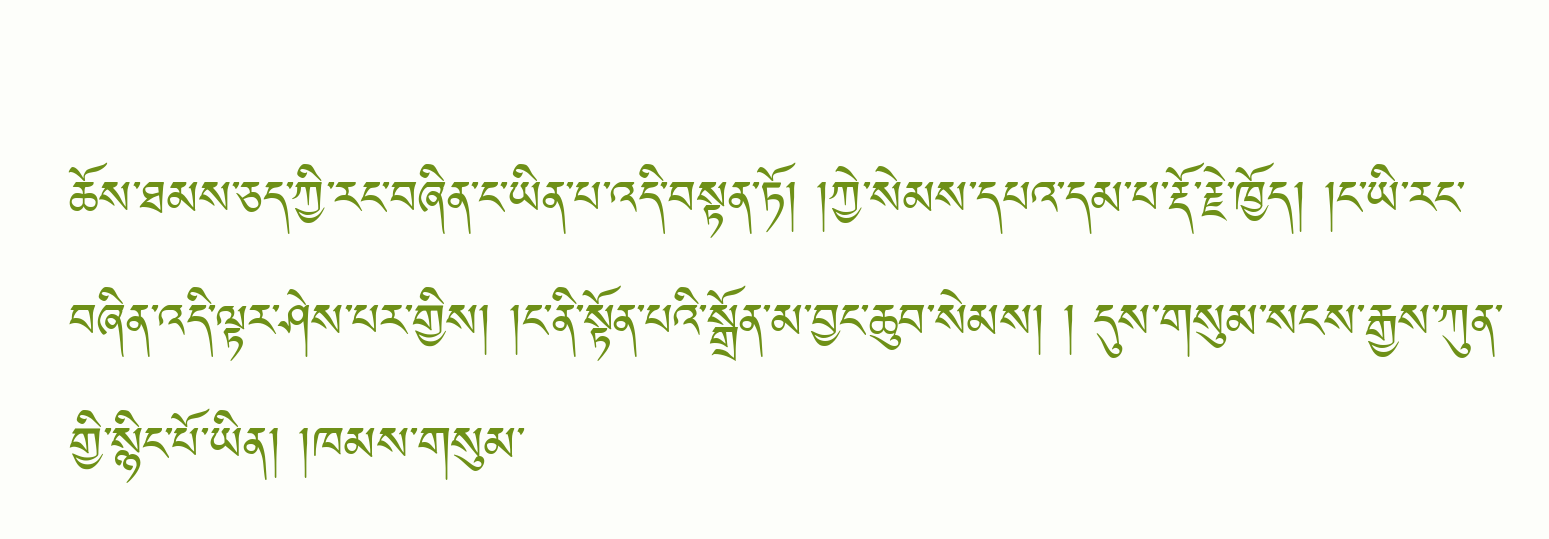ཆོས་ཐམས་ཅད་ཀྱི་རང་བཞིན་ང་ཡིན་པ་འདི་བསྟན་ཏོ། །ཀྱེ་སེམས་དཔའ་དམ་པ་རྡོ་རྗེ་ཁྱོད། །ང་ཡི་རང་བཞིན་འདི་ལྟར་ཤེས་པར་གྱིས། །ང་ནི་སྟོན་པའི་སྒྲོན་མ་བྱང་ཆུབ་སེམས། ། དུས་གསུམ་སངས་རྒྱས་ཀུན་གྱི་སྙིང་པོ་ཡིན། །ཁམས་གསུམ་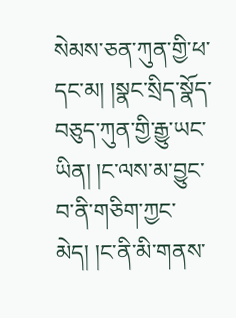སེམས་ཅན་ཀུན་གྱི་ཕ་དང་མ། །སྣང་སྲིད་སྣོད་བཅུད་ཀུན་གྱི་རྒྱུ་ཡང་ཡིན། །ང་ལས་མ་བྱུང་བ་ནི་གཅིག་ཀྱང་མེད། །ང་ནི་མི་གནས་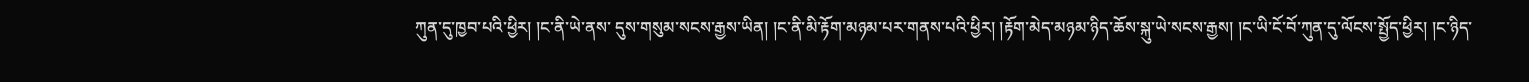ཀུན་དུ་ཁྱབ་པའི་ཕྱིར། །ང་ནི་ཡེ་ནས་ དུས་གསུམ་སངས་རྒྱས་ཡིན། །ང་ནི་མི་རྟོག་མཉམ་པར་གནས་པའི་ཕྱིར། །རྟོག་མེད་མཉམ་ཉིད་ཆོས་སྐུ་ཡེ་སངས་རྒྱས། །ང་ཡི་ངོ་བོ་ཀུན་དུ་ལོངས་སྤྱོད་ཕྱིར། །ང་ཉིད་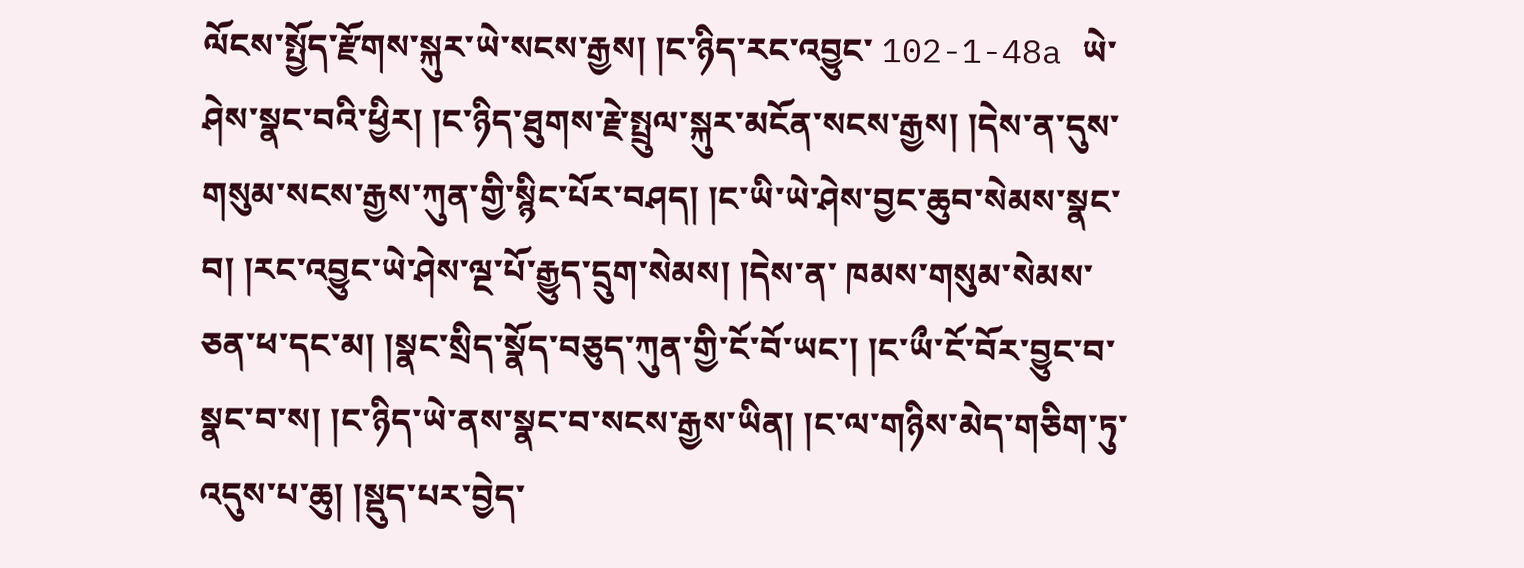ལོངས་སྤྱོད་རྫོགས་སྐུར་ཡེ་སངས་རྒྱས། །ང་ཉིད་རང་འབྱུང་ 102-1-48a ཡེ་ཤེས་སྣང་བའི་ཕྱིར། །ང་ཉིད་ཐུགས་རྗེ་སྤྲུལ་སྐུར་མངོན་སངས་རྒྱས། །དེས་ན་དུས་གསུམ་སངས་རྒྱས་ཀུན་གྱི་སྙིང་པོར་བཤད། །ང་ཡི་ཡེ་ཤེས་བྱང་ཆུབ་སེམས་སྣང་བ། །རང་འབྱུང་ཡེ་ཤེས་ལྔ་པོ་རྒྱུད་དྲུག་སེམས། །དེས་ན་ ཁམས་གསུམ་སེམས་ཅན་ཕ་དང་མ། །སྣང་སྲིད་སྣོད་བཅུད་ཀུན་གྱི་ངོ་བོ་ཡང་། །ང་ཡྀ་ངོ་བོར་བྱུང་བ་སྣང་བ་ས། །ང་ཉིད་ཡེ་ནས་སྣང་བ་སངས་རྒྱས་ཡིན། །ང་ལ་གཉིས་མེད་གཅིག་ཏུ་འདུས་པ་ཆུ། །སྡུད་པར་བྱེད་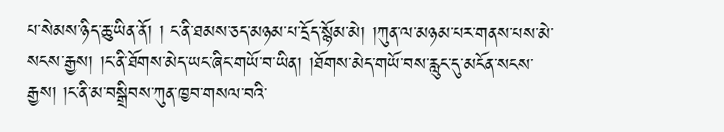པ་སེམས་ཉིད་ཆུ་ཡིན་ནོ། ། ང་ནི་ཐམས་ཅད་མཉམ་པ་དྲོད་སྙོམ་མེ། །ཀུན་ལ་མཉམ་པར་གནས་པས་མེ་སངས་རྒྱས། །ང་ནི་ཐོགས་མེད་ཡང་ཞིང་གཡོ་བ་ཡིན། །ཐོགས་མེད་གཡོ་བས་རླུང་དུ་མངོན་སངས་རྒྱས། །ང་ནི་མ་བསྒྲིབས་ཀུན་ཁྱབ་གསལ་བའི་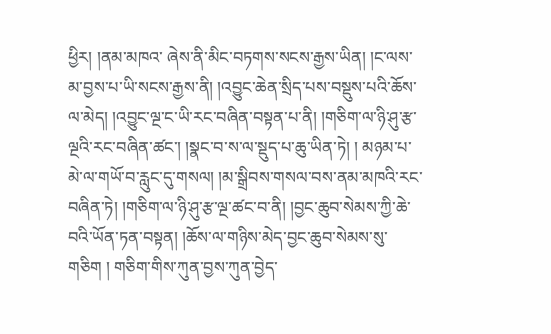ཕྱིར། །ནམ་མཁའ་ ཞེས་ནི་མིང་བཏགས་སངས་རྒྱས་ཡིན། །ང་ལས་མ་བྱས་པ་ཡི་སངས་རྒྱས་ནི། །འབྱུང་ཆེན་སྲིད་པས་བསྡུས་པའི་ཆོས་ལ་མེད། །འབྱུང་ལྔ་ང་ཡི་རང་བཞིན་བསྟན་པ་ནི། །གཅིག་ལ་ཉི་ཤུ་རྩ་ལྔའི་རང་བཞིན་ཚང་། །སྣང་བ་ས་ལ་སྡུད་པ་ཆུ་ཡིན་ཏེ། ། མཉམ་པ་མེ་ལ་གཡོ་བ་རླུང་དུ་གསལ། །མ་སྒྲིབས་གསལ་བས་ནམ་མཁའི་རང་བཞིན་ཏེ། །གཅིག་ལ་ཉི་ཤུ་རྩ་ལྔ་ཚང་བ་ནི། །བྱང་ཆུབ་སེམས་ཀྱི་ཆེ་བའི་ཡོན་ཏན་བསྟན། །ཆོས་ལ་གཉིས་མེད་བྱང་ཆུབ་སེམས་སུ་གཅིག ། གཅིག་གིས་ཀུན་བྱས་ཀུན་བྱེད་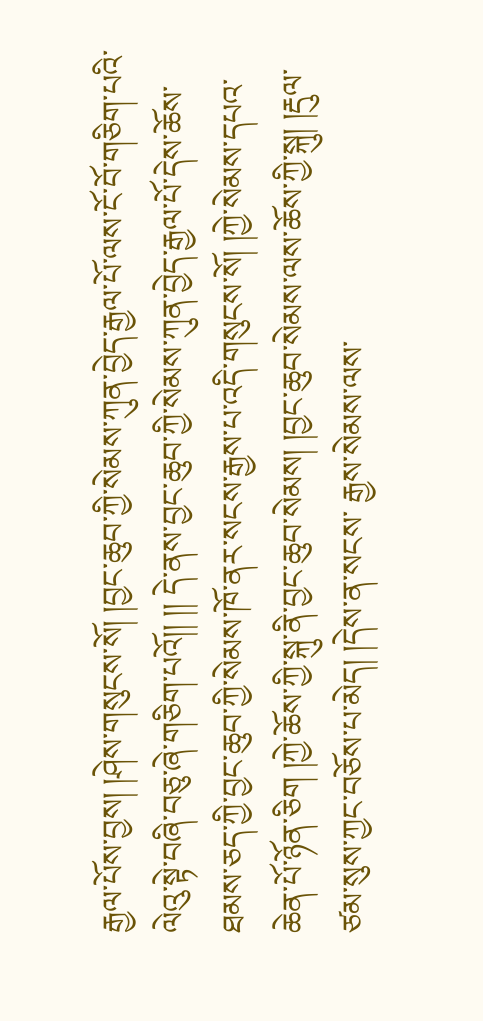རྒྱལ་པོས་བྱས། །ཤེས་གསུངས་སོ། །བྱང་ཆུབ་ཀྱི་སེམས་ཀུན་བྱེད་རྒྱལ་པོ་ལས་ངོ་བོ་གཅིག་པའི་ལེའུ་སྟེ་བཞི་བཅུ་ཞེ་གཅིག་པའོ།། །། དེ་ནས་བྱང་ཆུབ་ཀྱི་སེམས་ཀུན་བྱེད་རྒྱལ་པོ་དེས་ཆོས་ ཐམས་ཅད་ཀྱི་བྱང་ཆུབ་ཀྱི་སེམས་ཁོ་ནར་སངས་རྒྱས་པ་འདི་གསུངས་སོ། །ཀྱེ་སེམས་དཔའ་ཆེན་པོ་ཉོན་ཅིག །ཀྱེ་ཆོས་ཀྱི་སྐུ་ནི་བྱང་ཆུབ་སེམས། །བྱང་ཆུབ་སེམས་ལས་ཆོས་ཀྱི་སྐུ། །རྡུལ་ཙམ་སུས་ཀྱང་བཅོས་པ་མེད། །དེས་ན་སངས་ རྒྱས་སེམས་ལས་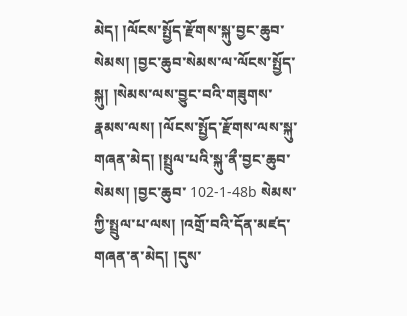མེད། །ལོངས་སྤྱོད་རྫོགས་སྐུ་བྱང་ཆུབ་སེམས། །བྱང་ཆུབ་སེམས་ལ་ལོངས་སྤྱོད་སྐུ། །སེམས་ལས་བྱུང་བའི་གཟུགས་རྣམས་ལས། །ལོངས་སྤྱོད་རྫོགས་ལས་སྐུ་གཞན་མེད། །སྤྲུལ་པའི་སྐུ་ནྀ་བྱང་ཆུབ་སེམས། །བྱང་ཆུབ་ 102-1-48b སེམས་ཀྱི་སྤྲུལ་པ་ལས། །འགྲོ་བའི་དོན་མཛད་གཞན་ན་མེད། །དུས་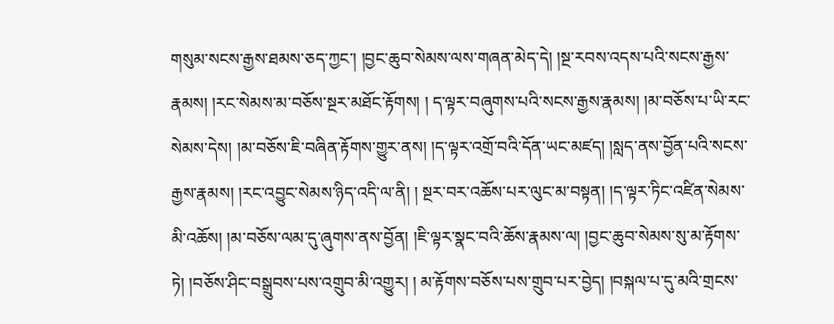གསུམ་སངས་རྒྱས་ཐམས་ཅད་ཀྱང་། །བྱང་ཆུབ་སེམས་ལས་གཞན་མེད་དེ། །སྔ་རབས་འདས་པའི་སངས་རྒྱས་རྣམས། །རང་སེམས་མ་བཅོས་སྔར་མཐོང་རྟོགས། ། ད་ལྟར་བཞུགས་པའི་སངས་རྒྱས་རྣམས། །མ་བཅོས་པ་ཡི་རང་སེམས་དེས། །མ་བཅོས་ཇི་བཞིན་རྟོགས་གྱུར་ནས། །ད་ལྟར་འགྲོ་བའི་དོན་ཡང་མཛད། །སླད་ནས་བྱོན་པའི་སངས་རྒྱས་རྣམས། །རང་འབྱུང་སེམས་ཉིད་འདི་ལ་ནི། ། སྔར་བར་འཆོས་པར་ལུང་མ་བསྟན། །ད་ལྟར་ཏིང་འཛིན་སེམས་མི་འཆོས། །མ་བཅོས་ལམ་དུ་ཞུགས་ནས་བྱོན། །ཇི་ལྟར་སྣང་བའི་ཆོས་རྣམས་ལ། །བྱང་ཆུབ་སེམས་སུ་མ་རྟོགས་ཏེ། །བཅོས་ཤིང་བསྒྲུབས་པས་འགྲུབ་མི་འགྱུར། ། མ་རྟོགས་བཅོས་པས་གྲུབ་པར་བྱེད། །བསྐལ་པ་དུ་མའི་གྲངས་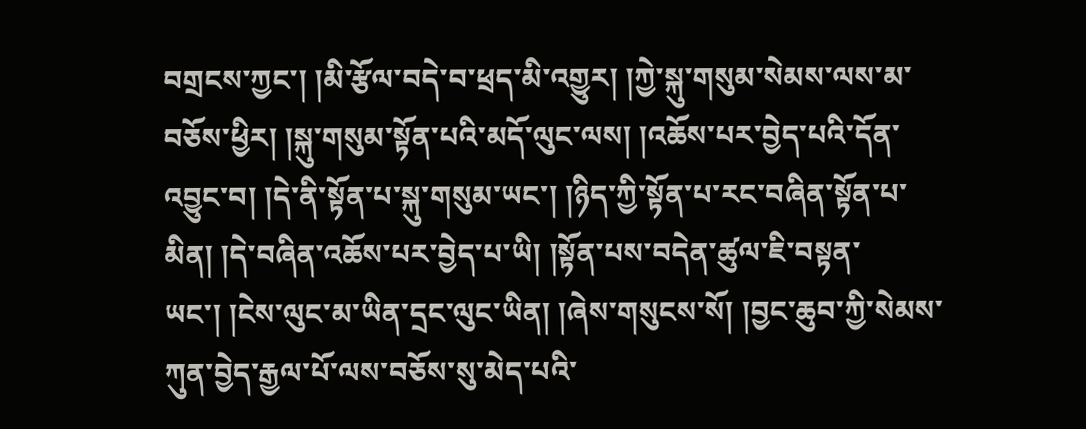བགྲངས་ཀྱང་། །མི་རྩོལ་བདེ་བ་ཕྲད་མི་འགྱུར། །ཀྱེ་སྐུ་གསུམ་སེམས་ལས་མ་བཅོས་ཕྱིར། །སྐུ་གསུམ་སྟོན་པའི་མདོ་ལུང་ལས། །འཆོས་པར་བྱེད་པའི་དོན་ འབྱུང་བ། །དེ་ནི་སྟོན་པ་སྐུ་གསུམ་ཡང་། །ཉིད་ཀྱི་སྟོན་པ་རང་བཞིན་སྟོན་པ་མིན། །དེ་བཞིན་འཆོས་པར་བྱེད་པ་ཡི། །སྟོན་པས་བདེན་ཚུལ་ཇི་བསྟན་ཡང་། །ངེས་ལུང་མ་ཡིན་དྲང་ལུང་ཡིན། །ཞེས་གསུངས་སོ། །བྱང་ཆུབ་ཀྱི་སེམས་ ཀུན་བྱེད་རྒྱལ་པོ་ལས་བཅོས་སུ་མེད་པའི་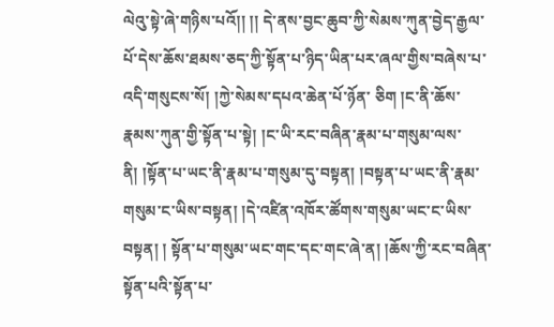ལེའུ་སྟེ་ཞེ་གཉིས་པའོ།། །། དེ་ནས་བྱང་ཆུབ་ཀྱི་སེམས་ཀུན་བྱེད་རྒྱལ་པོ་དེས་ཆོས་ཐམས་ཅད་ཀྱི་སྟོན་པ་ཉིད་ཡིན་པར་ཞལ་གྱིས་བཞེས་པ་འདི་གསུངས་སོ། །ཀྱེ་སེམས་དཔའ་ཆེན་པོ་ཉོན་ ཅིག །ང་ནི་ཆོས་རྣམས་ཀུན་གྱི་སྟོན་པ་སྟེ། །ང་ཡི་རང་བཞིན་རྣམ་པ་གསུམ་ལས་ནི། །སྟོན་པ་ཡང་ནི་རྣམ་པ་གསུམ་དུ་བསྟན། །བསྟན་པ་ཡང་ནི་རྣམ་གསུམ་ང་ཡིས་བསྟན། །དེ་འཛིན་འཁོར་ཚོགས་གསུམ་ཡང་ང་ཡིས་བསྟན། ། སྟོན་པ་གསུམ་ཡང་གང་དང་གང་ཞེ་ན། །ཆོས་ཀྱི་རང་བཞིན་སྟོན་པའི་སྟོན་པ་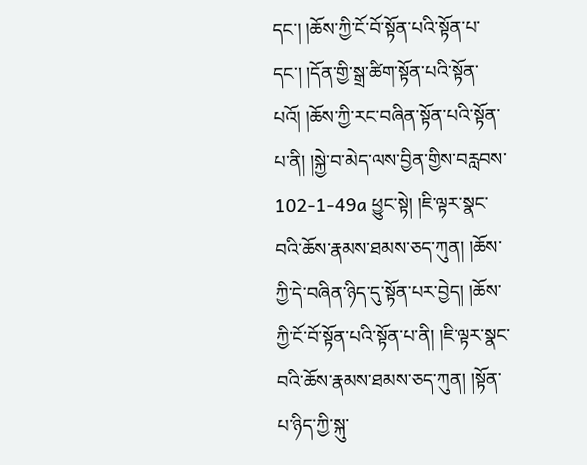དང་། །ཆོས་ཀྱི་ངོ་བོ་སྟོན་པའི་སྟོན་པ་དང་། །དོན་གྱི་སྒྲ་ཚིག་སྟོན་པའི་སྟོན་པའོ། །ཆོས་ཀྱི་རང་བཞིན་སྟོན་པའི་སྟོན་པ་ནི། །སྐྱེ་བ་མེད་ལས་བྱིན་གྱིས་བརླབས་ 102-1-49a ཕྱུང་སྟེ། །ཇི་ལྟར་སྣང་བའི་ཆོས་རྣམས་ཐམས་ཅད་ཀུན། །ཆོས་ཀྱི་དེ་བཞིན་ཉིད་དུ་སྟོན་པར་བྱེད། །ཆོས་ཀྱི་ངོ་བོ་སྟོན་པའི་སྟོན་པ་ནི། །ཇི་ལྟར་སྣང་བའི་ཆོས་རྣམས་ཐམས་ཅད་ཀུན། །སྟོན་པ་ཉིད་ཀྱི་སྐུ་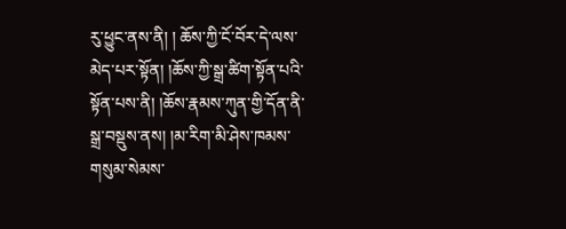རུ་ཕྱུང་ནས་ནི། ། ཆོས་ཀྱི་ངོ་བོར་དེ་ལས་མེད་པར་སྟོན། །ཆོས་ཀྱི་སྒྲ་ཚིག་སྟོན་པའི་སྟོན་པས་ནི། །ཆོས་རྣམས་ཀུན་གྱི་དོན་ནི་སྒྲ་བསྡུས་ནས། །མ་རིག་མི་ཤེས་ཁམས་གསུམ་སེམས་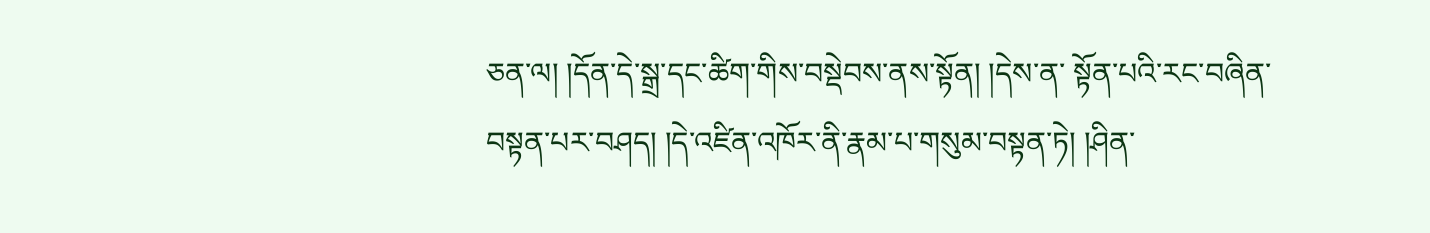ཅན་ལ། །དོན་དེ་སྒྲ་དང་ཚིག་གིས་བསྡེབས་ནས་སྟོན། །དེས་ན་ སྟོན་པའི་རང་བཞིན་བསྟན་པར་བཤད། །དེ་འཛིན་འཁོར་ནི་རྣམ་པ་གསུམ་བསྟན་ཏེ། །ཤིན་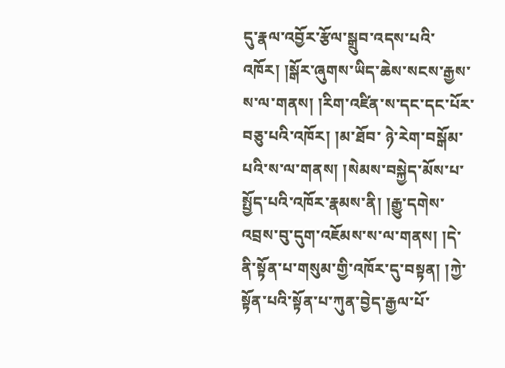དུ་རྣལ་འབྱོར་རྩོལ་སྒྲུབ་འདས་པའི་འཁོར། །སྒོར་ཞུགས་ཡིད་ཆེས་སངས་རྒྱས་ས་ལ་གནས། །རིག་འཛིན་ས་དང་དང་པོར་བཅུ་པའི་འཁོར། །མ་ཐོབ་ ཉེ་རེག་བསྒོམ་པའི་ས་ལ་གནས། །སེམས་བསྐྱེད་མོས་པ་སྤྱོད་པའི་འཁོར་རྣམས་ནི། །རྒྱུ་དགེས་འབྲས་བུ་དུག་འཇོམས་ས་ལ་གནས། །དེ་ནི་སྟོན་པ་གསུམ་གྱི་འཁོར་དུ་བསྟན། །ཀྱེ་སྟོན་པའི་སྟོན་པ་ཀུན་བྱེད་རྒྱལ་པོ་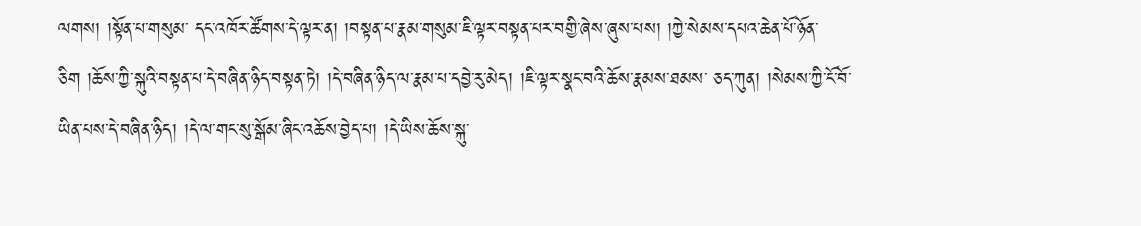ལགས། །སྟོན་པ་གསུམ་ དང་འཁོར་ཚོགས་དེ་ལྟར་ན། །བསྟན་པ་རྣམ་གསུམ་ཇི་ལྟར་བསྟན་པར་བགྱི་ཞེས་ཞུས་པས། །ཀྱེ་སེམས་དཔའ་ཆེན་པོ་ཉོན་ཅིག །ཆོས་ཀྱི་སྐུའི་བསྟན་པ་དེ་བཞིན་ཉིད་བསྟན་ཏེ། །དེ་བཞིན་ཉིད་ལ་རྣམ་པ་དབྱེ་རུ་མེད། །ཇི་ལྟར་སྣང་བའི་ཆོས་རྣམས་ཐམས་ ཅད་ཀུན། །སེམས་ཀྱི་ངོ་བོ་ཡིན་པས་དེ་བཞིན་ཉིད། །དེ་ལ་གང་སུ་སྒོམ་ཞིང་འཆོས་བྱེད་པ། །དེ་ཡིས་ཆོས་སྐུ་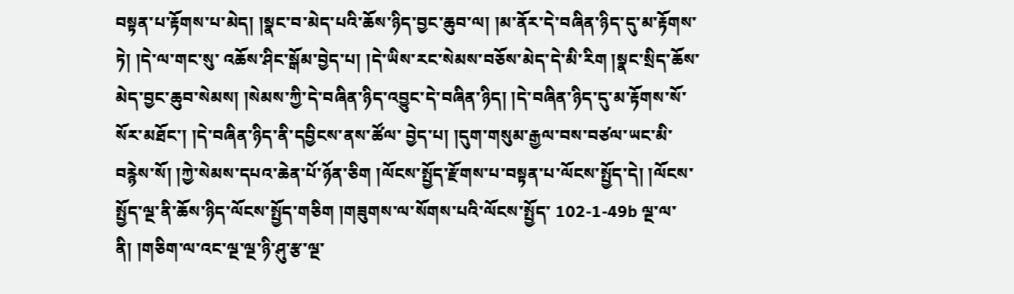བསྟན་པ་རྟོགས་པ་མེད། །སྣང་བ་མེད་པའི་ཆོས་ཉིད་བྱང་ཆུབ་ལ། །མ་ནོར་དེ་བཞིན་ཉིད་དུ་མ་རྟོགས་ཏེ། །དེ་ལ་གང་སུ་ འཆོས་ཤིང་སྒོམ་བྱེད་པ། །དེ་ཡིས་རང་སེམས་བཅོས་མེད་དེ་མི་རིག །སྣང་སྲིད་ཆོས་མེད་བྱང་ཆུབ་སེམས། །སེམས་ཀྱི་དེ་བཞིན་ཉིད་འབྱུང་དེ་བཞིན་ཉིད། །དེ་བཞིན་ཉིད་དུ་མ་རྟོགས་སོ་སོར་མཐོང་། །དེ་བཞིན་ཉིད་ནི་དབྱིངས་ནས་ཚོལ་ བྱེད་པ། །དུག་གསུམ་རྒྱལ་བས་བཙལ་ཡང་མི་བརྙེས་སོ། །ཀྱེ་སེམས་དཔའ་ཆེན་པོ་ཉོན་ཅིག །ལོངས་སྤྱོད་རྫོགས་པ་བསྟན་པ་ལོངས་སྤྱོད་དེ། །ལོངས་སྤྱོད་ལྔ་ནི་ཆོས་ཉིད་ལོངས་སྤྱོད་གཅིག །གཟུགས་ལ་སོགས་པའི་ལོངས་སྤྱོད་ 102-1-49b ལྔ་ལ་ནི། །གཅིག་ལ་འང་ལྔ་ལྔ་ཉི་ཤུ་རྩ་ལྔ་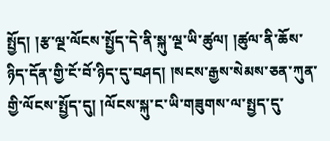སྤྱོད། །རྩ་ལྔ་ལོངས་སྤྱོད་དེ་ནི་སྐུ་ལྔ་ཡི་ཚུལ། །ཚུལ་ནི་ཆོས་ཉིད་དོན་གྱི་ངོ་བོ་ཉིད་དུ་བཤད། །སངས་རྒྱས་སེམས་ཅན་ཀུན་གྱི་ལོངས་སྤྱོད་དུ། །ལོངས་སྐུ་ང་ཡི་གཟུགས་ལ་སྤྱད་དུ་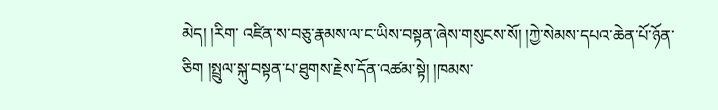མེད། །རིག་ འཛིན་ས་བཅུ་རྣམས་ལ་ང་ཡིས་བསྟན་ཞེས་གསུངས་སོ། །ཀྱེ་སེམས་དཔའ་ཆེན་པོ་ཉོན་ཅིག །སྤྲུལ་སྐུ་བསྟན་པ་ཐུགས་རྗེས་དོན་འཚམ་སྟེ། །ཁམས་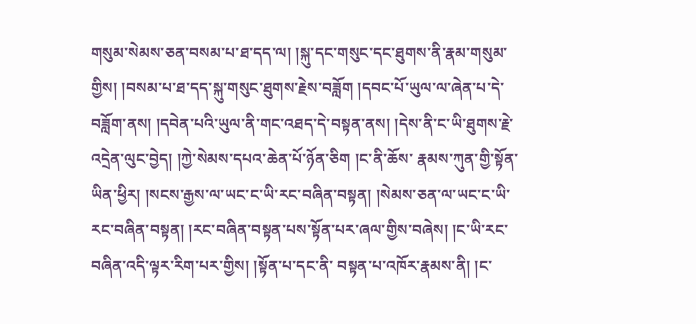གསུམ་སེམས་ཅན་བསམ་པ་ཐ་དད་ལ། །སྐུ་དང་གསུང་དང་ཐུགས་ནི་རྣམ་གསུམ་ གྱིས། །བསམ་པ་ཐ་དད་སྐུ་གསུང་ཐུགས་རྗེས་བཟློག །དབང་པོ་ཡུལ་ལ་ཞེན་པ་དེ་བཟློག་ནས། །དབེན་པའི་ཡུལ་ནི་གང་འཐད་དེ་བསྟན་ནས། །དེས་ནི་ང་ཡི་ཐུགས་རྗེ་འདྲེན་ལུང་བྱེད། །ཀྱེ་སེམས་དཔའ་ཆེན་པོ་ཉོན་ཅིག །ང་ནི་ཆོས་ རྣམས་ཀུན་གྱི་སྟོན་ཡིན་ཕྱིར། །སངས་རྒྱས་ལ་ཡང་ང་ཡི་རང་བཞིན་བསྟན། །སེམས་ཅན་ལ་ཡང་ང་ཡི་རང་བཞིན་བསྟན། །རང་བཞིན་བསྟན་པས་སྟོན་པར་ཞལ་གྱིས་བཞེས། །ང་ཡི་རང་བཞིན་འདི་ལྟར་རིག་པར་གྱིས། །སྟོན་པ་དང་ནི་ བསྟན་པ་འཁོར་རྣམས་ནི། །ང་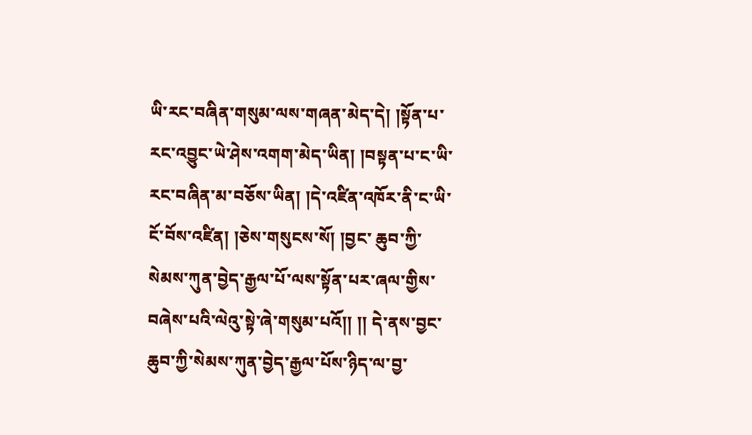ཡི་རང་བཞིན་གསུམ་ལས་གཞན་མེད་དེ། །སྟོན་པ་རང་འབྱུང་ཡེ་ཤེས་འགག་མེད་ཡིན། །བསྟན་པ་ང་ཡི་རང་བཞིན་མ་བཅོས་ཡིན། །དེ་འཛིན་འཁོར་ནི་ང་ཡི་ངོ་བོས་འཛིན། །ཅེས་གསུངས་སོ། །བྱང་ ཆུབ་ཀྱི་སེམས་ཀུན་བྱེད་རྒྱལ་པོ་ལས་སྟོན་པར་ཞལ་གྱིས་བཞེས་པའི་ལེའུ་སྟེ་ཞེ་གསུམ་པའོ།། །། དེ་ནས་བྱང་ཆུབ་ཀྱི་སེམས་ཀུན་བྱེད་རྒྱལ་པོས་ཉིད་ལ་བྱ་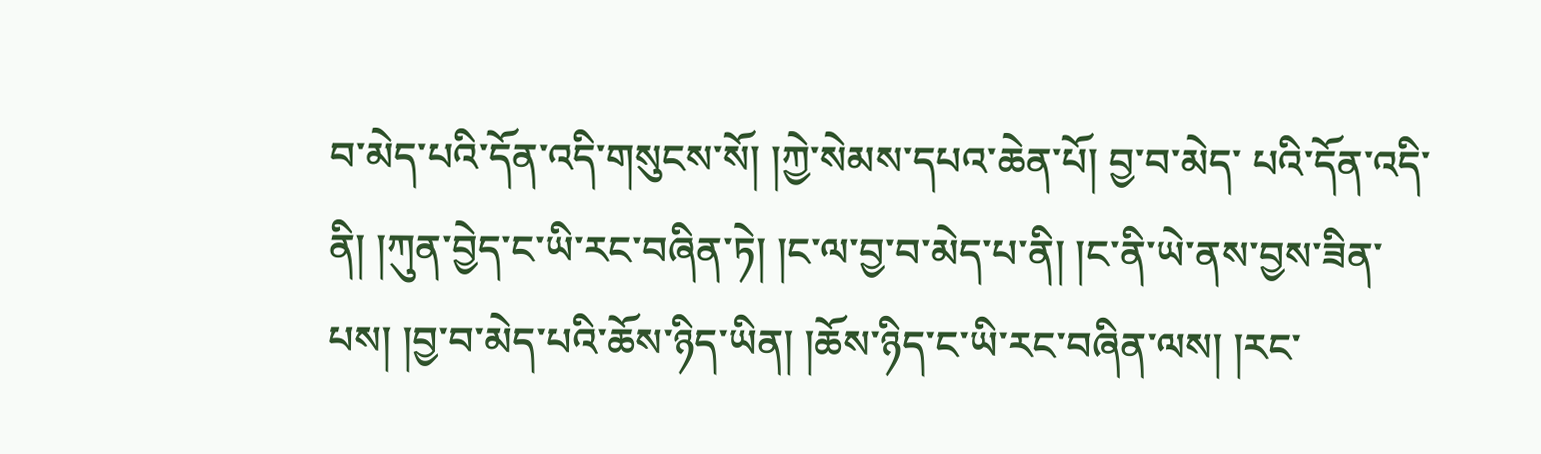བ་མེད་པའི་དོན་འདི་གསུངས་སོ། །ཀྱེ་སེམས་དཔའ་ཆེན་པོ། བྱ་བ་མེད་ པའི་དོན་འདི་ནི། །ཀུན་བྱེད་ང་ཡི་རང་བཞིན་ཏེ། །ང་ལ་བྱ་བ་མེད་པ་ནི། །ང་ནི་ཡེ་ནས་བྱས་ཟིན་པས། །བྱ་བ་མེད་པའི་ཆོས་ཉིད་ཡིན། །ཆོས་ཉིད་ང་ཡི་རང་བཞིན་ལས། །རང་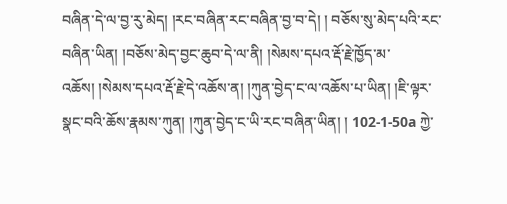བཞིན་དེ་ལ་བྱ་རུ་མེད། །རང་བཞིན་རང་བཞིན་བྱ་བ་དེ། ། བཅོས་སུ་མེད་པའི་རང་བཞིན་ཡིན། །བཅོས་མེད་བྱང་ཆུབ་དེ་ལ་ནི། །སེམས་དཔའ་རྡོ་རྗེ་ཁྱོད་མ་འཆོས། །སེམས་དཔའ་རྡོ་རྗེ་དེ་འཆོས་ན། །ཀུན་བྱེད་ང་ལ་འཆོས་པ་ཡིན། །ཇི་ལྟར་སྣང་བའི་ཆོས་རྣམས་ཀུན། །ཀུན་བྱེད་ང་ཡི་རང་བཞིན་ཡིན། ། 102-1-50a ཀྱེ་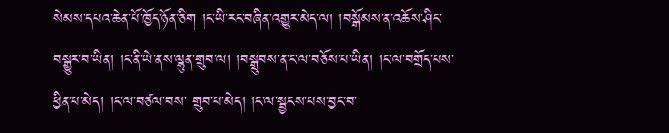སེམས་དཔའ་ཆེན་པོ་ཁྱོད་ཉོན་ཅིག །ང་ཡི་རང་བཞིན་འགྱུར་མེད་ལ། །བསྒོམས་ན་འཆོས་ཤིང་བསྒྱུར་བ་ཡིན། །ང་ནི་ཡེ་ནས་ལྷུན་གྲུབ་ལ། །བསྒྲུབས་ན་ང་ལ་བཅོས་པ་ཡིན། །ང་ལ་བགྲོད་པས་ཕྱིན་པ་མེད། །ང་ལ་བཙལ་བས་ གྲུབ་པ་མེད། །ང་ལ་སྦྱངས་པས་བྱང་བ་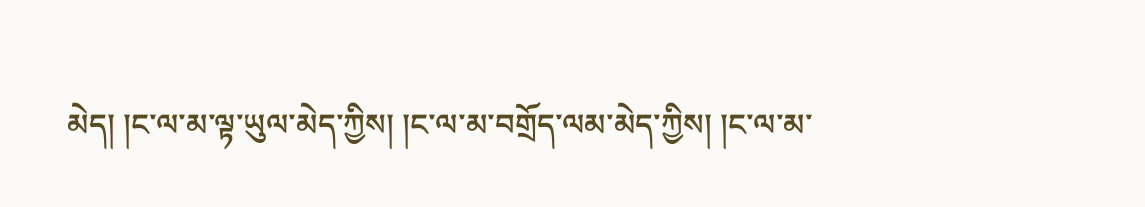མེད། །ང་ལ་མ་ལྟ་ཡུལ་མེད་ཀྱིས། །ང་ལ་མ་བགྲོད་ལམ་མེད་ཀྱིས། །ང་ལ་མ་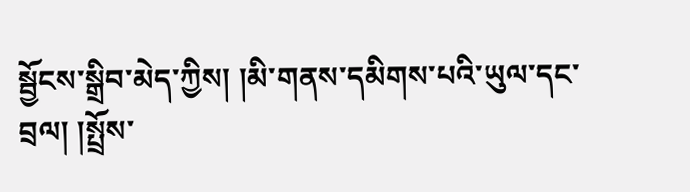སྦྱོངས་སྒྲིབ་མེད་ཀྱིས། །མི་གནས་དམིགས་པའི་ཡུལ་དང་བྲལ། །སྤྲོས་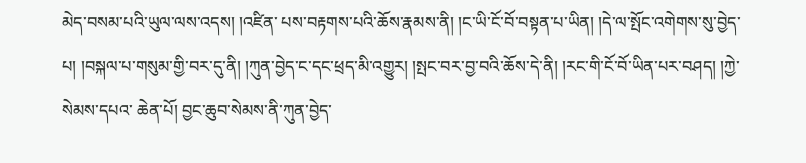མེད་བསམ་པའི་ཡུལ་ལས་འདས། །འཛིན་ པས་བརྟགས་པའི་ཆོས་རྣམས་ནི། །ང་ཡི་ངོ་བོ་བསྟན་པ་ཡིན། །དེ་ལ་སྤོང་འགེགས་སུ་བྱེད་པ། །བསྐལ་པ་གསུམ་གྱི་བར་དུ་ནི། །ཀུན་བྱེད་ང་དང་ཕྲད་མི་འགྱུར། །སྤང་བར་བྱ་བའི་ཆོས་དེ་ནི། །རང་གི་ངོ་བོ་ཡིན་པར་བཤད། །ཀྱེ་སེམས་དཔའ་ ཆེན་པོ། བྱང་ཆུབ་སེམས་ནི་ཀུན་བྱེད་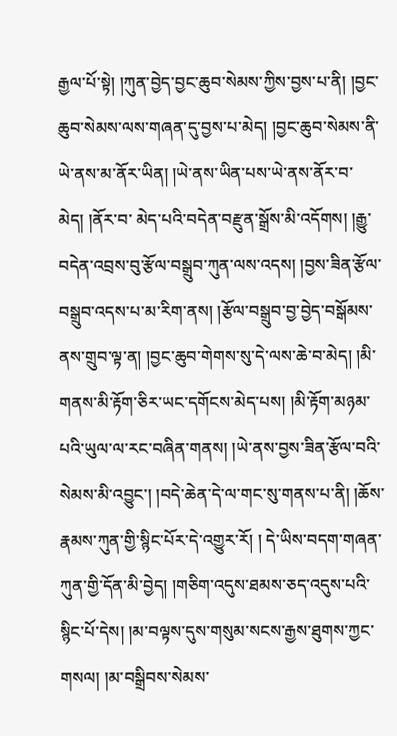རྒྱལ་པོ་སྟེ། །ཀུན་བྱེད་བྱང་ཆུབ་སེམས་ཀྱིས་བྱས་པ་ནི། །བྱང་ཆུབ་སེམས་ལས་གཞན་དུ་བྱས་པ་མེད། །བྱང་ཆུབ་སེམས་ནི་ཡེ་ནས་མ་ནོར་ཡིན། །ཡེ་ནས་ཡིན་པས་ཡེ་ནས་ནོར་བ་མེད། །ནོར་བ་ མེད་པའི་བདེན་བརྫུན་སྒྲོས་མི་འདོགས། །རྒྱུ་བདེན་འབྲས་བུ་རྩོལ་བསྒྲུབ་ཀུན་ལས་འདས། །བྱས་ཟིན་རྩོལ་བསྒྲུབ་འདས་པ་མ་རིག་ནས། །རྩོལ་བསྒྲུབ་བྱ་བྱེད་བསྒོམས་ནས་གྲུབ་ལྟ་ན། །བྱང་ཆུབ་གེགས་སུ་དེ་ལས་ཆེ་བ་མེད། །མི་ གནས་མི་རྟོག་ཅིར་ཡང་དགོངས་མེད་པས། །མི་རྟོག་མཉམ་པའི་ཡུལ་ལ་རང་བཞིན་གནས། །ཡེ་ནས་བྱས་ཟིན་རྩོལ་བའི་སེམས་མི་འབྱུང་། །བདེ་ཆེན་དེ་ལ་གང་སུ་གནས་པ་ནི། །ཆོས་རྣམས་ཀུན་གྱི་སྙིང་པོར་དེ་འགྱུར་རོ། ། དེ་ཡིས་བདག་གཞན་ཀུན་གྱི་དོན་མི་བྱེད། །གཅིག་འདུས་ཐམས་ཅད་འདུས་པའི་སྙིང་པོ་དེས། །མ་བལྟས་དུས་གསུམ་སངས་རྒྱས་ཐུགས་ཀྱང་གསལ། །མ་བསྒྲིབས་སེམས་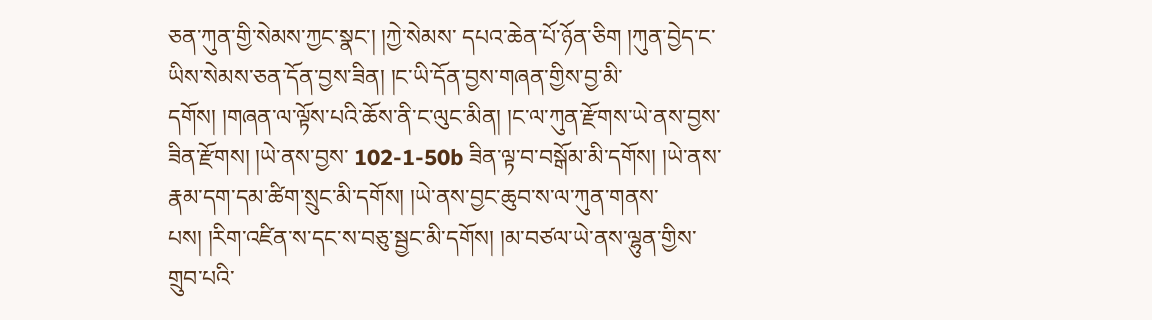ཅན་ཀུན་གྱི་སེམས་ཀྱང་སྣང་། །ཀྱེ་སེམས་ དཔའ་ཆེན་པོ་ཉོན་ཅིག །ཀུན་བྱེད་ང་ཡིས་སེམས་ཅན་དོན་བྱས་ཟིན། །ང་ཡི་དོན་བྱས་གཞན་གྱིས་བྱ་མི་དགོས། །གཞན་ལ་ལྟོས་པའི་ཆོས་ནི་ང་ལུང་མིན། །ང་ལ་ཀུན་རྫོགས་ཡེ་ནས་བྱས་ཟིན་རྫོགས། །ཡེ་ནས་བྱས་ 102-1-50b ཟིན་ལྟ་བ་བསྒོམ་མི་དགོས། །ཡེ་ནས་རྣམ་དག་དམ་ཚིག་སྲུང་མི་དགོས། །ཡེ་ནས་བྱང་ཆུབ་ས་ལ་ཀུན་གནས་པས། །རིག་འཛིན་ས་དང་ས་བཅུ་སྦྱང་མི་དགོས། །མ་བཙལ་ཡེ་ནས་ལྷུན་གྱིས་གྲུབ་པའི་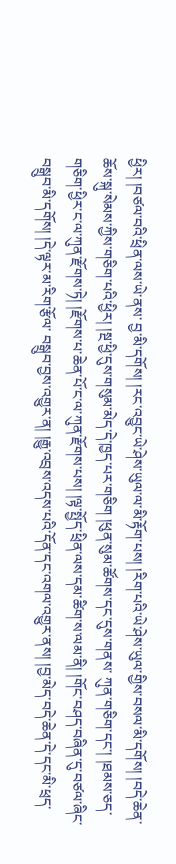ཕྱིར། །བཙལ་བའི་ཕྲིན་ལས་ཡེ་ནས་ བྱ་མི་དགོས། །རང་འབྱུང་ཡེ་ཤེས་ཡུལ་ལ་མི་རྟོག་པས། །རིག་པའི་ཡེ་ཤེས་ཡུལ་གྱིས་བསལ་མི་དགོས། །བདེ་ཆེན་ཆོས་སྐུ་སེམས་ཀྱིས་གཅིག་པའི་ཕྱིར། །སྔ་ཕྱི་དུས་གསུམ་མེད་དེ་ཁྱད་པར་གཅིག །ཕུན་སུམ་ཚོགས་དང་དུས་གནས་ ཀུན་གཅིག་དང་། །ཐམས་ཅད་གཅིག་ཕྱིར་ང་ལ་ཀུན་རྫོགས་ཏེ། །རྫོགས་པ་ཆེན་པོ་ང་ལ་ཀུན་རྫོགས་པས། །ལྟ་སྤྱོད་ཕྲིན་ལས་དམ་ཚིག་ས་ལམ་ནི། །གོང་བཤད་བཞིན་དུ་བཙལ་ཞིང་བསྒྲུབ་མི་དགོས། །དེ་ལྟར་མ་རིག་རྩོལ་ བསྒྲུབ་བྱས་འགྱུར་ན། །རྒྱུ་འབྲས་འདས་པའི་དོན་དང་འགལ་འགྱུར་ནས། །བྱ་མེད་བདེ་ཆེན་དེ་དང་མི་ཕྲད་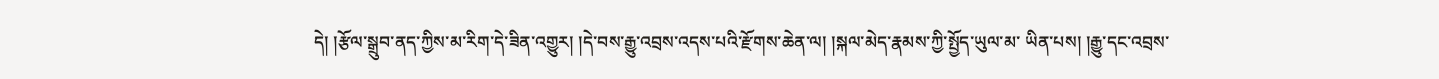དེ། །རྩོལ་སྒྲུབ་ནད་ཀྱིས་མ་རིག་དེ་ཟིན་འགྱུར། །དེ་བས་རྒྱུ་འབྲས་འདས་པའི་རྫོགས་ཆེན་ལ། །སྐལ་མེད་རྣམས་ཀྱི་སྤྱོད་ཡུལ་མ་ ཡིན་པས། །རྒྱུ་དང་འབྲས་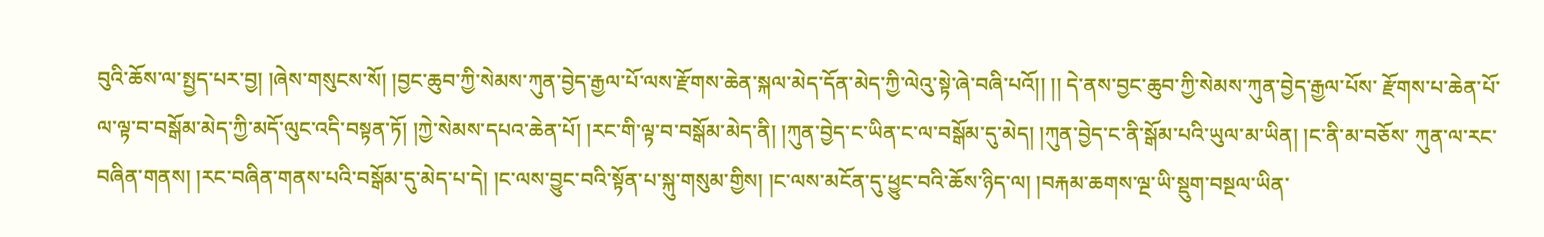བུའི་ཆོས་ལ་སྤྱད་པར་བྱ། །ཞེས་གསུངས་སོ། །བྱང་ཆུབ་ཀྱི་སེམས་ཀུན་བྱེད་རྒྱལ་པོ་ལས་རྫོགས་ཆེན་སྐལ་མེད་དོན་མེད་ཀྱི་ལེའུ་སྟེ་ཞེ་བཞི་པའོ།། །། དེ་ནས་བྱང་ཆུབ་ཀྱི་སེམས་ཀུན་བྱེད་རྒྱལ་པོས་ རྫོགས་པ་ཆེན་པོ་ལ་ལྟ་བ་བསྒོམ་མེད་ཀྱི་མདོ་ལུང་འདི་བསྟན་ཏོ། །ཀྱེ་སེམས་དཔའ་ཆེན་པོ། །རང་གི་ལྟ་བ་བསྒོམ་མེད་ནི། །ཀུན་བྱེད་ང་ཡིན་ང་ལ་བསྒོམ་དུ་མེད། །ཀུན་བྱེད་ང་ནི་སྒོམ་པའི་ཡུལ་མ་ཡིན། །ང་ནི་མ་བཅོས་ ཀུན་ལ་རང་བཞིན་གནས། །རང་བཞིན་གནས་པའི་བསྒོམ་དུ་མེད་པ་དེ། །ང་ལས་བྱུང་བའི་སྟོན་པ་སྐུ་གསུམ་གྱིས། །ང་ལས་མངོན་དུ་ཕྱུང་བའི་ཆོས་ཉིད་ལ། །བརྐམ་ཆགས་ལྔ་ཡི་སྡུག་བསྔལ་ཡིན་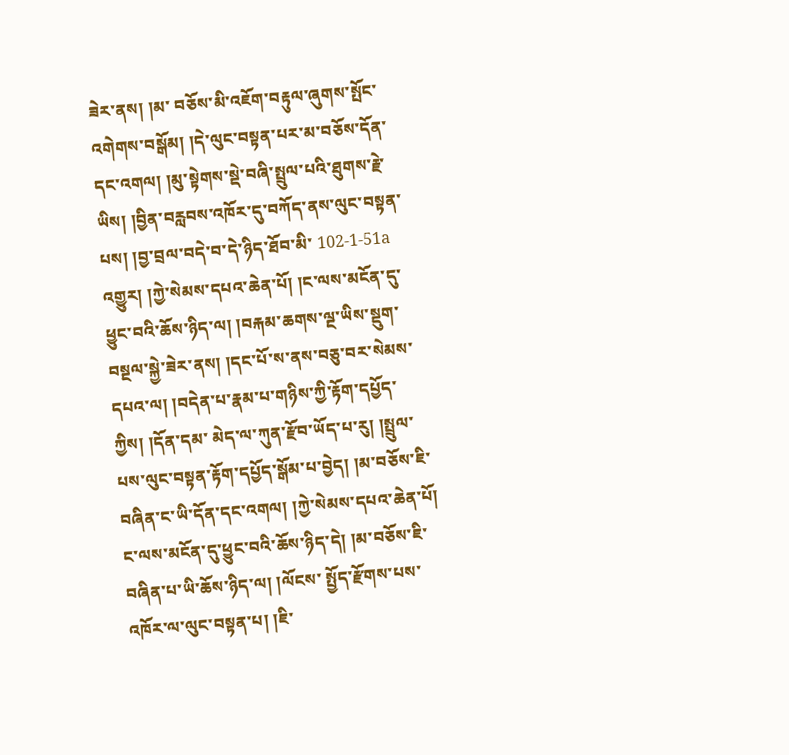ཟེར་ནས། །མ་ བཅོས་མི་འཇོག་བརྟུལ་ཞུགས་སྤོང་འགེགས་བསྒོམ། །དེ་ལུང་བསྟན་པར་མ་བཅོས་དོན་དང་འགལ། །མུ་སྟེགས་སྡེ་བཞི་སྤྲུལ་པའི་ཐུགས་རྗེ་ཡིས། །བྱིན་བརླབས་འཁོར་དུ་བཀོད་ནས་ལུང་བསྟན་པས། །བྱ་བྲལ་བདེ་བ་དེ་ཉིད་ཐོབ་མི་ 102-1-51a འགྱུར། །ཀྱེ་སེམས་དཔའ་ཆེན་པོ། །ང་ལས་མངོན་དུ་ཕྱུང་བའི་ཆོས་ཉིད་ལ། །བརྐམ་ཆགས་ལྔ་ཡིས་སྡུག་བསྔལ་སྐྱེ་ཟེར་ནས། །དང་པོ་ས་ནས་བཅུ་བར་སེམས་དཔའ་ལ། །བདེན་པ་རྣམ་པ་གཉིས་ཀྱི་རྟོག་དཔྱོད་ཀྱིས། །དོན་དམ་ མེད་ལ་ཀུན་རྫོབ་ཡོད་པ་རུ། །སྤྲུལ་པས་ལུང་བསྟན་རྟོག་དཔྱོད་སྒོམ་པ་བྱེད། །མ་བཅོས་ཇི་བཞིན་ང་ཡི་དོན་དང་འགལ། །ཀྱེ་སེམས་དཔའ་ཆེན་པོ། ང་ལས་མངོན་དུ་ཕྱུང་བའི་ཆོས་ཉིད་དེ། །མ་བཅོས་ཇི་བཞིན་པ་ཡི་ཆོས་ཉིད་ལ། །ལོངས་ སྤྱོད་རྫོགས་པས་འཁོར་ལ་ལུང་བསྟན་པ། །ཇི་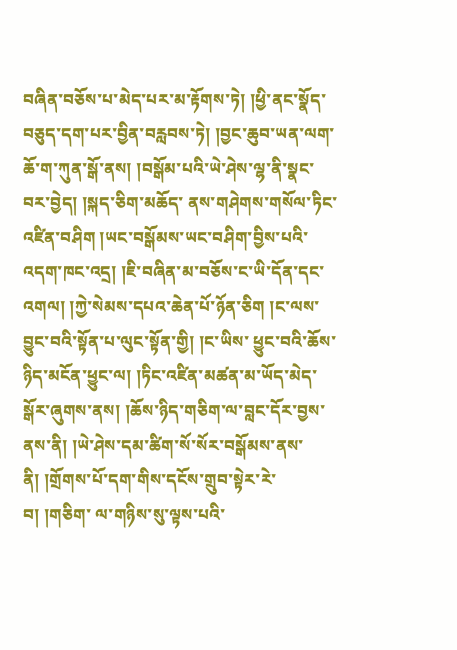བཞིན་བཅོས་པ་མེད་པར་མ་རྟོགས་ཏེ། །ཕྱི་ནང་སྣོད་བཅུད་དག་པར་བྱིན་བརླབས་ཏེ། །བྱང་ཆུབ་ཡན་ལག་ཆོ་ག་ཀུན་སྒོ་ནས། །བསྒོམ་པའི་ཡེ་ཤེས་ལྷ་ནི་སྣང་བར་བྱེད། །སྐད་ཅིག་མཆོད་ ནས་གཤེགས་གསོལ་ཏིང་འཛིན་བཤིག །ཡང་བསྒོམས་ཡང་བཤིག་བྱིས་པའི་འདག་ཁང་འདྲ། །ཇི་བཞིན་མ་བཅོས་ང་ཡི་དོན་དང་འགལ། །ཀྱེ་སེམས་དཔའ་ཆེན་པོ་ཉོན་ཅིག །ང་ལས་བྱུང་བའི་སྟོན་པ་ལུང་སྟོན་གྱི། །ང་ཡིས་ ཕྱུང་བའི་ཆོས་ཉིད་མངོན་ཕྱུང་ལ། །ཏིང་འཛིན་མཚན་མ་ཡོད་མེད་སྒོར་ཞུགས་ནས། །ཆོས་ཉིད་གཅིག་ལ་བླང་དོར་བྱས་ནས་ནི། །ཡེ་ཤེས་དམ་ཚིག་སོ་སོར་བསྒོམས་ནས་ནི། །གྲོགས་པོ་དག་གིས་དངོས་གྲུབ་སྟེར་རེ་བ། །གཅིག་ ལ་གཉིས་སུ་ལྟས་པའི་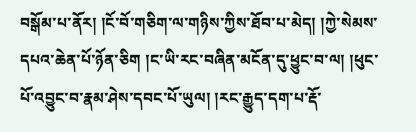བསྒོམ་པ་ནོར། །ངོ་བོ་གཅིག་ལ་གཉིས་ཀྱིས་ཐོབ་པ་མེད། །ཀྱེ་སེམས་དཔའ་ཆེན་པོ་ཉོན་ཅིག །ང་ཡི་རང་བཞིན་མངོན་དུ་ཕྱུང་བ་ལ། །ཕུང་པོ་འབྱུང་བ་རྣམ་ཤེས་དབང་པོ་ཡུལ། །རང་རྒྱུད་དག་པ་རྡོ་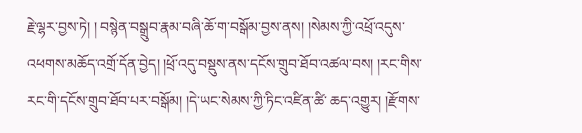རྗེ་ལྷར་བྱས་ཏེ། ། བསྙེན་བསྒྲུབ་རྣམ་བཞི་ཆོ་ག་བསྒོམ་བྱས་ནས། །སེམས་ཀྱི་འཕྲོ་འདུས་འཕགས་མཆོད་འགྲོ་དོན་བྱེད། །ཕྲོ་འདུ་བསྡུས་ནས་དངོས་གྲུབ་ཐོབ་འཚལ་བས། །རང་གིས་རང་གི་དངོས་གྲུབ་ཐོབ་པར་བསྒོམ། །དེ་ཡང་སེམས་ཀྱི་ཏིང་འཛིན་ཚི་ ཆད་འགྱུར། །རྫོགས་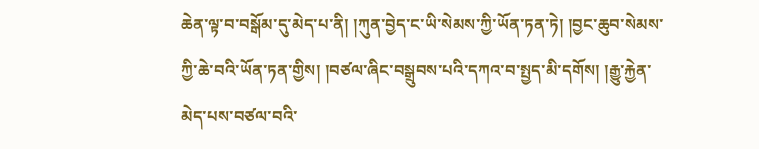ཆེན་ལྟ་བ་བསྒོམ་དུ་མེད་པ་ནི། །ཀུན་བྱེད་ང་ཡི་སེམས་ཀྱི་ཡོན་ཏན་ཏེ། །བྱང་ཆུབ་སེམས་ཀྱི་ཆེ་བའི་ཡོན་ཏན་གྱིས། །བཙལ་ཞིང་བསྒྲུབས་པའི་དཀའ་བ་སྤྱད་མི་དགོས། །རྒྱུ་རྐྱེན་མེད་པས་བཙལ་བའི་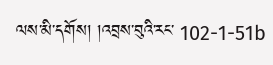ལས་མི་དགོས། །འབྲས་བུའི་རང་ 102-1-51b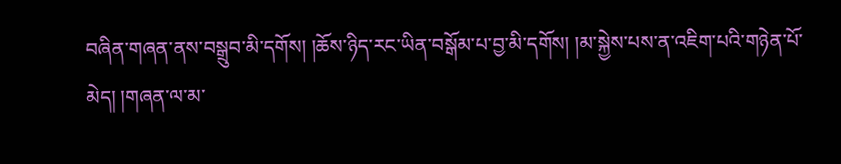བཞིན་གཞན་ནས་བསྒྲུབ་མི་དགོས། །ཆོས་ཉིད་རང་ཡིན་བསྒོམ་པ་བྱ་མི་དགོས། །མ་སྐྱེས་པས་ན་འཇིག་པའི་གཉེན་པོ་མེད། །གཞན་ལ་མ་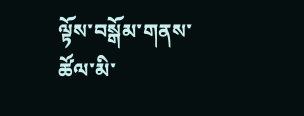ལྟོས་བསྒོམ་གནས་ཚོལ་མི་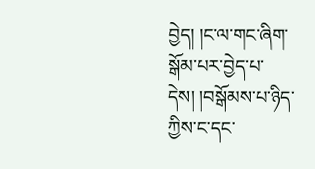བྱེད། །ང་ལ་གང་ཞིག་སྒོམ་པར་བྱེད་པ་དེས། །བསྒོམས་པ་ཉིད་ཀྱིས་ང་དང་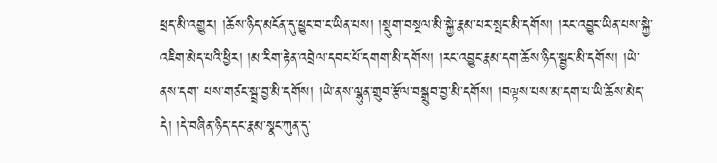ཕྲད་མི་འགྱུར། །ཆོས་ཉིད་མངོན་དུ་ཕྱུང་བ་ང་ཡིན་པས། །སྡུག་བསྔལ་མི་སྐྱེ་རྣམ་པར་སྤང་མི་དགོས། །རང་འབྱུང་ཡིན་པས་སྐྱེ་འཇིག་མེད་པའི་ཕྱིར། །མ་རིག་རྟེན་འབྲེལ་དབང་པོ་དགག་མི་དགོས། །རང་འབྱུང་རྣམ་དག་ཆོས་ཉིད་སྦྱང་མི་དགོས། །ཡེ་ནས་དག་ པས་གཙང་སྦྲ་བྱ་མི་དགོས། །ཡེ་ནས་ལྷུན་གྲུབ་རྩོལ་བསྒྲུབ་བྱ་མི་དགོས། །བལྟས་པས་མ་དག་པ་ཡི་ཆོས་མེད་དེ། །དེ་བཞིན་ཉིད་དང་རྣམ་སྣང་ཀུན་དུ་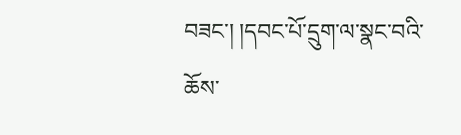བཟང་། །དབང་པོ་དྲུག་ལ་སྣང་བའི་ཆོས་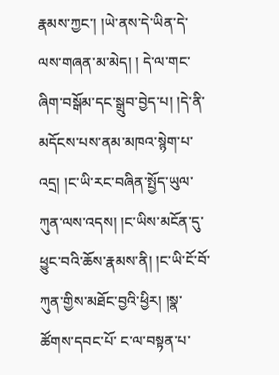རྣམས་ཀྱང་། །ཡེ་ནས་དེ་ཡིན་དེ་ལས་གཞན་མ་མེད། ། དེ་ལ་གང་ཞིག་བསྒོམ་དང་སྒྲུབ་བྱེད་པ། །དེ་ནི་མདོངས་པས་ནམ་མཁའ་སྙེག་པ་འདྲ། །ང་ཡི་རང་བཞིན་སྤྱོད་ཡུལ་ཀུན་ལས་འདས། །ང་ཡིས་མངོན་དུ་ཕྱུང་བའི་ཆོས་རྣམས་ནི། །ང་ཡི་ངོ་བོ་ཀུན་གྱིས་མཐོང་བྱའི་ཕྱིར། །སྣ་ཚོགས་དབང་པོ་ ང་ལ་བསྟན་པ་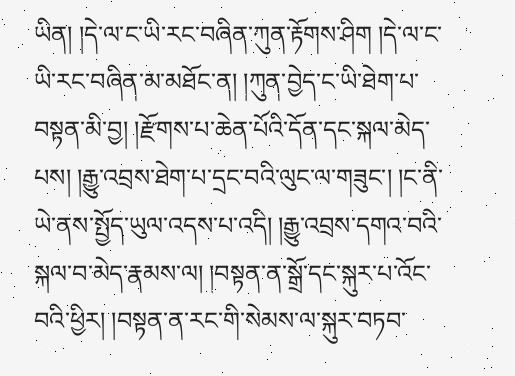ཡིན། །དེ་ལ་ང་ཡི་རང་བཞིན་ཀུན་རྟོགས་ཤིག །དེ་ལ་ང་ཡི་རང་བཞིན་མ་མཐོང་ན། །ཀུན་བྱེད་ང་ཡི་ཐེག་པ་བསྟན་མི་བྱ། །རྫོགས་པ་ཆེན་པོའི་དོན་དང་སྐལ་མེད་པས། །རྒྱུ་འབྲས་ཐེག་པ་དྲང་བའི་ལུང་ལ་གཟུང་། །ང་ནི་ ཡེ་ནས་སྤྱོད་ཡུལ་འདས་པ་འདི། །རྒྱུ་འབྲས་དགའ་བའི་སྐལ་བ་མེད་རྣམས་ལ། །བསྟན་ན་སྒྲོ་དང་སྐུར་པ་འོང་བའི་ཕྱིར། །བསྟན་ན་རང་གི་སེམས་ལ་སྐུར་བཏབ་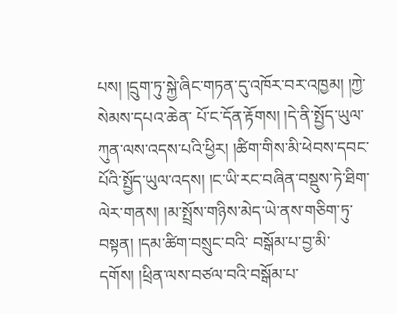པས། །དྲུག་ཏུ་སྐྱེ་ཞིང་གཏན་དུ་འཁོར་བར་འཁྱམ། །ཀྱེ་སེམས་དཔའ་ཆེན་ པོ་ང་དོན་རྟོགས། །དེ་ནི་སྤྱོད་ཡུལ་ཀུན་ལས་འདས་པའི་ཕྱིར། །ཚིག་གིས་མི་ཕེབས་དབང་པོའི་སྤྱོད་ཡུལ་འདས། །ང་ཡི་རང་བཞིན་བསྡུས་ཏེ་ཐིག་ལེར་གནས། །མ་སྤྲོས་གཉིས་མེད་ཡེ་ནས་གཅིག་ཏུ་བསྟན། །དམ་ཚིག་བསྲུང་བའི་ བསྒོམ་པ་བྱ་མི་དགོས། །ཕྲིན་ལས་བཙལ་བའི་བསྒོམ་པ་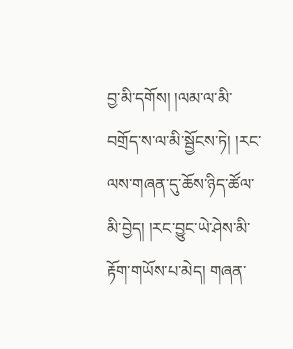བྱ་མི་དགོས། །ལམ་ལ་མི་བགྲོད་ས་ལ་མི་སྦྱོངས་ཏེ། །རང་ལས་གཞན་དུ་ཆོས་ཉིད་ཚོལ་མི་བྱེད། །རང་བྱུང་ཡེ་ཤེས་མི་རྟོག་གཡོས་པ་མེད། གཞན་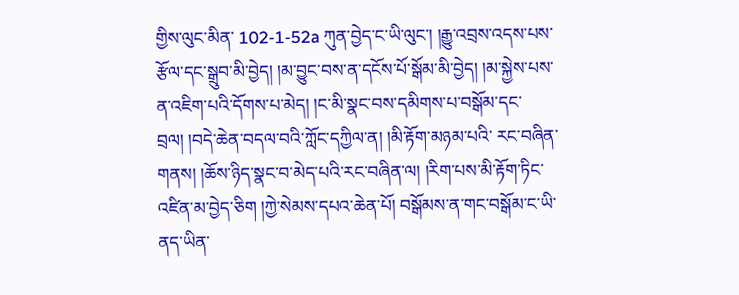གྱིས་ལུང་མིན་ 102-1-52a ཀུན་བྱེད་ང་ཡི་ལུང་། །རྒྱུ་འབྲས་འདས་པས་རྩོལ་དང་སྒྲུབ་མི་བྱེད། །མ་བྱུང་བས་ན་དངོས་པོ་སྒོམ་མི་བྱེད། །མ་སྐྱེས་པས་ན་འཇིག་པའི་དོགས་པ་མེད། །ང་མི་སྣང་བས་དམིགས་པ་བསྒོམ་དང་བྲལ། །བདེ་ཆེན་བདལ་བའི་ཀློང་དཀྱིལ་ན། །མི་རྟོག་མཉམ་པའི་ རང་བཞིན་གནས། །ཆོས་ཉིད་སྣང་བ་མེད་པའི་རང་བཞིན་ལ། །རིག་པས་མི་རྟོག་ཏིང་འཛིན་མ་བྱེད་ཅིག །ཀྱེ་སེམས་དཔའ་ཆེན་པོ། བསྒོམས་ན་གང་བསྒོམ་ང་ཡི་ནད་ཡིན་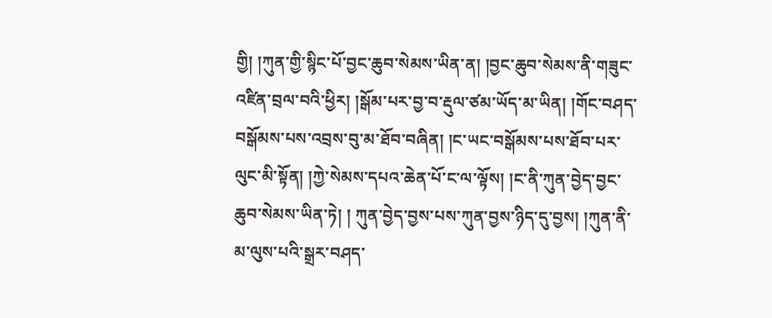གྱི། །ཀུན་གྱི་སྙིང་པོ་བྱང་ཆུབ་སེམས་ཡིན་ན། །བྱང་ཆུབ་སེམས་ནི་གཟུང་ འཛིན་བྲལ་བའི་ཕྱིར། །སྒོམ་པར་བྱ་བ་རྡུལ་ཙམ་ཡོད་མ་ཡིན། །གོང་བཤད་བསྒོམས་པས་འབྲས་བུ་མ་ཐོབ་བཞིན། །ང་ཡང་བསྒོམས་པས་ཐོབ་པར་ལུང་མི་སྟོན། །ཀྱེ་སེམས་དཔའ་ཆེན་པོ་ང་ལ་ལྟོས། །ང་ནི་ཀུན་བྱེད་བྱང་ཆུབ་སེམས་ཡིན་ཏེ། ། ཀུན་བྱེད་བྱས་པས་ཀུན་བྱས་ཉིད་དུ་བྱས། །ཀུན་ནི་མ་ལུས་པའི་སྒྲར་བཤད་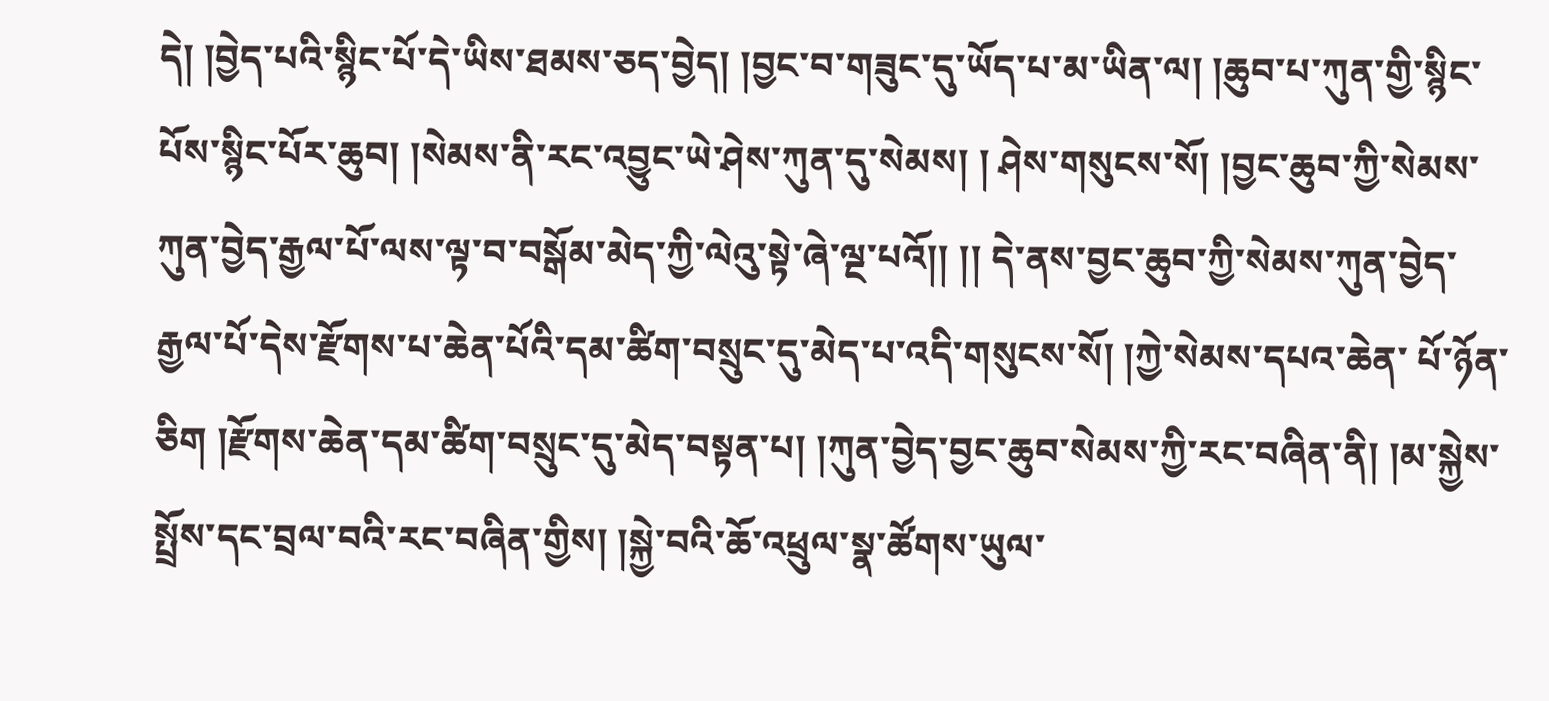དེ། །བྱེད་པའི་སྙིང་པོ་དེ་ཡིས་ཐམས་ཅད་བྱེད། །བྱང་བ་གཟུང་དུ་ཡོད་པ་མ་ཡིན་ལ། །ཆུབ་པ་ཀུན་གྱི་སྙིང་པོས་སྙིང་པོར་ཆུབ། །སེམས་ནི་རང་འབྱུང་ཡེ་ཤེས་ཀུན་དུ་སེམས། ། ཤེས་གསུངས་སོ། །བྱང་ཆུབ་ཀྱི་སེམས་ཀུན་བྱེད་རྒྱལ་པོ་ལས་ལྟ་བ་བསྒོམ་མེད་ཀྱི་ལེའུ་སྟེ་ཞེ་ལྔ་པའོ།། །། དེ་ནས་བྱང་ཆུབ་ཀྱི་སེམས་ཀུན་བྱེད་རྒྱལ་པོ་དེས་རྫོགས་པ་ཆེན་པོའི་དམ་ཚིག་བསྲུང་དུ་མེད་པ་འདི་གསུངས་སོ། །ཀྱེ་སེམས་དཔའ་ཆེན་ པོ་ཉོན་ཅིག །རྫོགས་ཆེན་དམ་ཚིག་བསྲུང་དུ་མེད་བསྟན་པ། །ཀུན་བྱེད་བྱང་ཆུབ་སེམས་ཀྱི་རང་བཞིན་ནི། །མ་སྐྱེས་སྤྲོས་དང་བྲལ་བའི་རང་བཞིན་གྱིས། །སྐྱེ་བའི་ཆོ་འཕྲུལ་སྣ་ཚོགས་ཡུལ་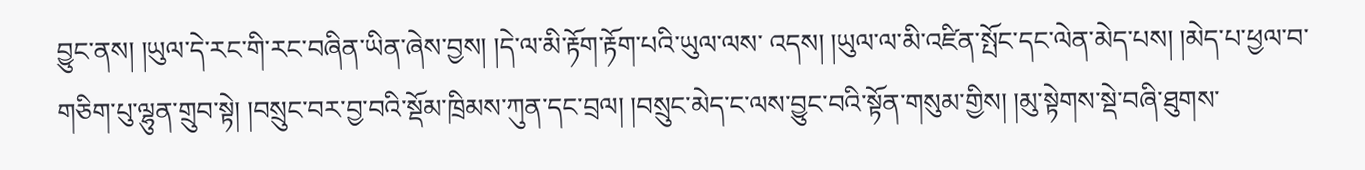བྱུང་ནས། །ཡུལ་དེ་རང་གི་རང་བཞིན་ཡིན་ཞེས་བྱས། །དེ་ལ་མི་རྟོག་རྟོག་པའི་ཡུལ་ལས་ འདས། །ཡུལ་ལ་མི་འཛིན་སྤོང་དང་ལེན་མེད་པས། །མེད་པ་ཕྱལ་བ་གཅིག་པུ་ལྷུན་གྲུབ་སྟེ། །བསྲུང་བར་བྱ་བའི་སྡོམ་ཁྲིམས་ཀུན་དང་བྲལ། །བསྲུང་མེད་ང་ལས་བྱུང་བའི་སྟོན་གསུམ་གྱིས། །མུ་སྟེགས་སྡེ་བཞི་ཐུགས་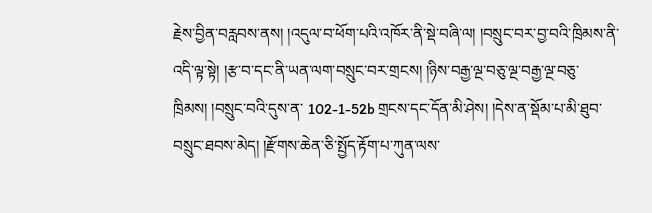རྗེས་བྱིན་བརླབས་ནས། །འདུལ་བ་ཕོག་པའི་འཁོར་ནི་སྡེ་བཞི་ལ། །བསྲུང་བར་བྱ་བའི་ཁྲིམས་ནི་འདི་ལྟ་སྟེ། །རྩ་བ་དང་ནི་ཡན་ལག་བསྲུང་བར་གྲངས། །ཉིས་བརྒྱ་ལྔ་བཅུ་ལྔ་བརྒྱ་ལྔ་བཅུ་ཁྲིམས། །བསྲུང་བའི་དུས་ན་ 102-1-52b གྲངས་དང་དོན་མི་ཤེས། །དེས་ན་སྡོམ་པ་མི་ཐུབ་བསྲུང་ཐབས་མེད། །རྫོགས་ཆེན་ཅི་སྤྱོད་རྟོག་པ་ཀུན་ལས་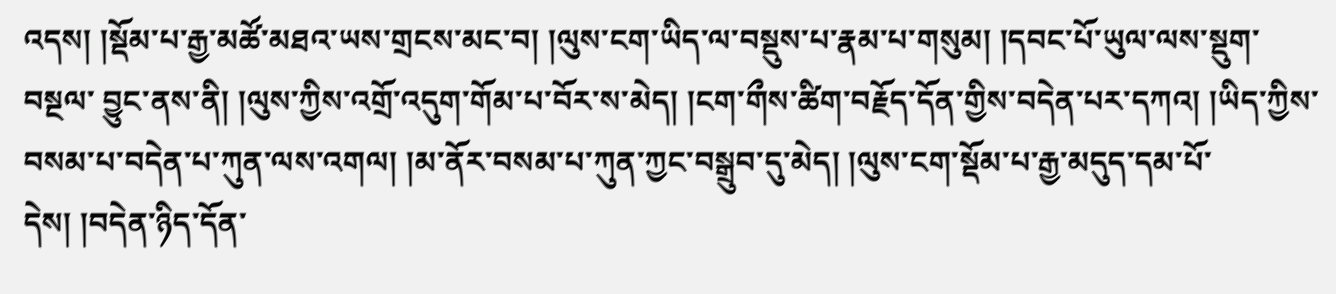འདས། །སྡོམ་པ་རྒྱ་མཚོ་མཐའ་ཡས་གྲངས་མང་བ། །ལུས་ངག་ཡིད་ལ་བསྡུས་པ་རྣམ་པ་གསུམ། །དབང་པོ་ཡུལ་ལས་སྡུག་བསྔལ་ བྱུང་ནས་ནི། །ལུས་ཀྱིས་འགྲོ་འདུག་གོམ་པ་བོར་ས་མེད། །ངག་གྀས་ཚིག་བརྗོད་དོན་གྱིས་བདེན་པར་དཀའ། །ཡིད་ཀྱིས་བསམ་པ་བདེན་པ་ཀུན་ལས་འགལ། །མ་ནོར་བསམ་པ་ཀུན་ཀྱང་བསྒྲུབ་དུ་མེད། །ལུས་ངག་སྡོམ་པ་རྒྱ་མདུད་དམ་པོ་ དེས། །བདེན་ཉིད་དོན་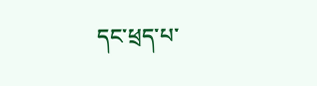དང་ཕྲད་པ་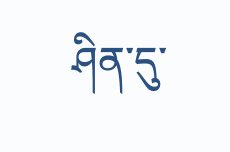ཤིན་དུ་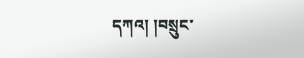དཀའ། །བསྲུང་